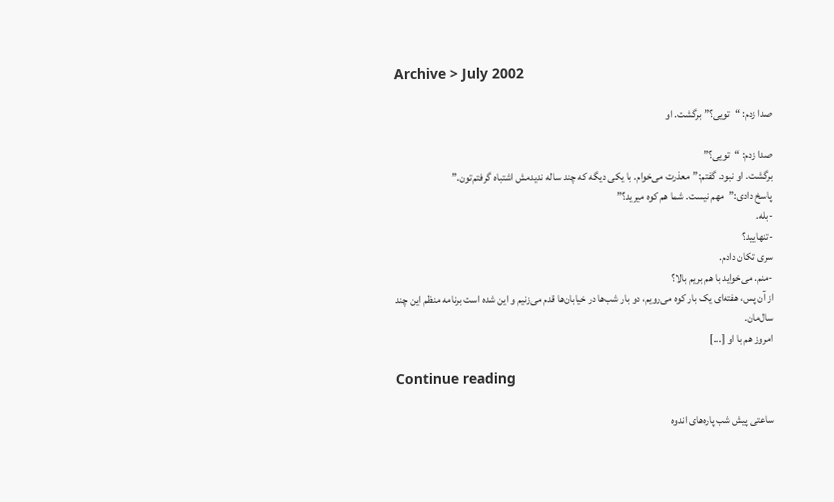Archive > July 2002

صدا زدم: “تویی؟” برگشت. او

صدا زدم: “تویی؟”
برگشت. او نبود. گفتم:”معذرت می‌خوام. با یکی دیگه که چند ساله ندیدمش اشتباه گرفتم‌تون.”
پاسخ دادی:”مهم نیست. شما هم کوه میرید؟”
-بله.
-تنهایید؟
سری تکان دادم.
-منم. می‌خواید با هم بریم بالا؟
از آن پس، هفته‌ای یک بار کوه می‌رویم، دو بار شب‌ها در خیابان‌ها قدم می‌زنیم و این شده است برنامه منظم‌ این چند سال‌مان.
امروز هم با او [...]

Continue reading

ساعتی پیش شب پاره‌های اندوه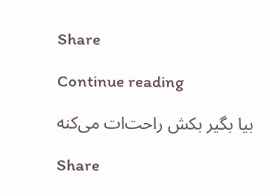Share

Continue reading

بیا بگیر بکش راحت‌ات می‌کنه

Share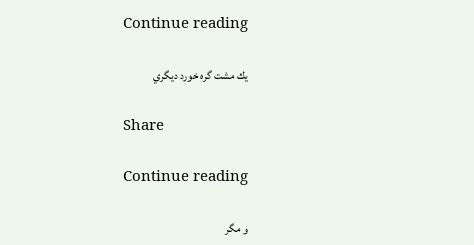Continue reading

يك مشت گره خورد ديگري

Share

Continue reading

و مگر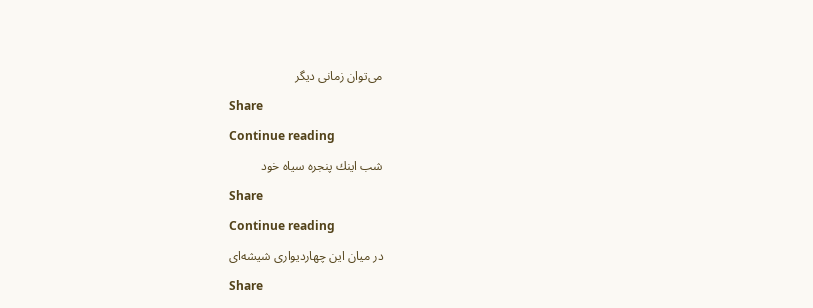می‌توان زمانی دیگر

Share

Continue reading

شب اينك پنجره سياه خود

Share

Continue reading

در میان این چهاردیواری شیشه‌ای

Share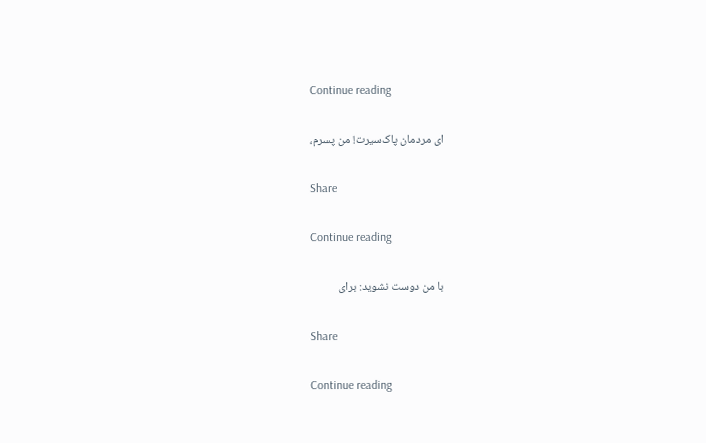Continue reading

ای مردمان پاک‌سیرت! من پسرم،

Share

Continue reading

با من دوست نشوید: برای

Share

Continue reading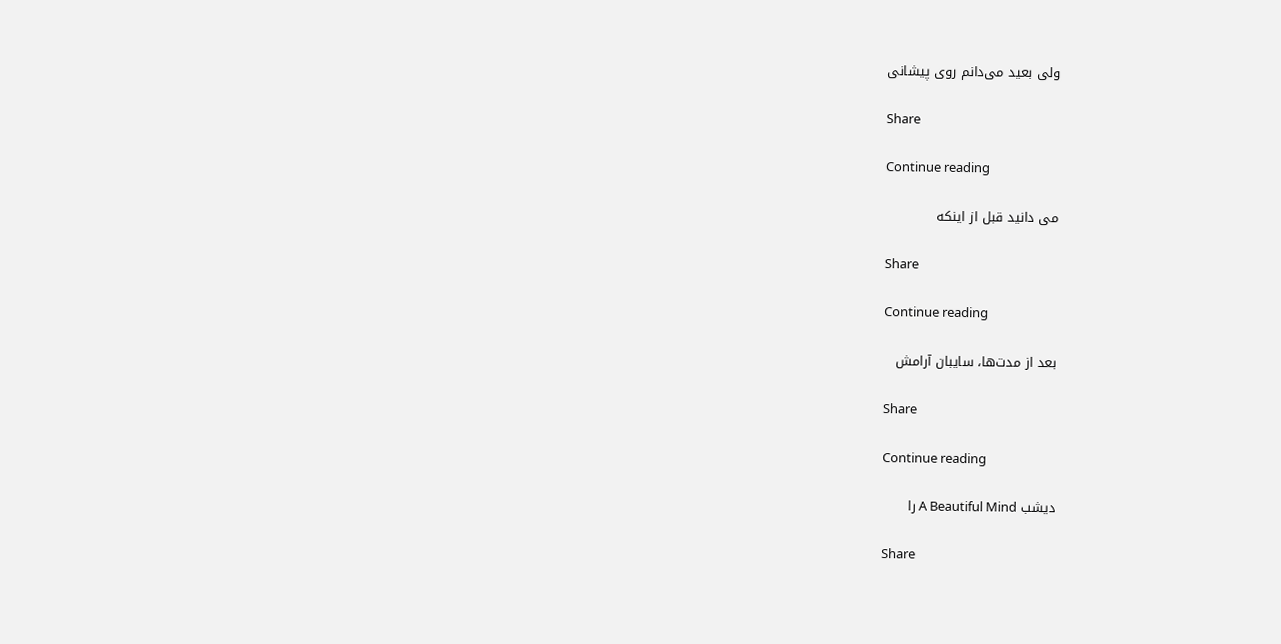ولی بعید می‌دانم روی پیشانی

Share

Continue reading

می دانید قبل از اینکه

Share

Continue reading

بعد از مدت‌ها،‌ سایبان آرامش

Share

Continue reading

دیشب A Beautiful Mind را

Share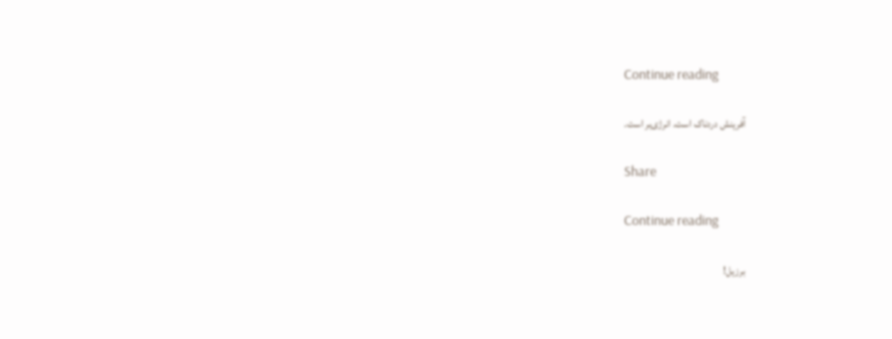Continue reading

آفرینش دردناک است. انرژی‌بر است.

Share

Continue reading

برزیل!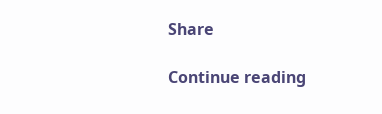Share

Continue reading